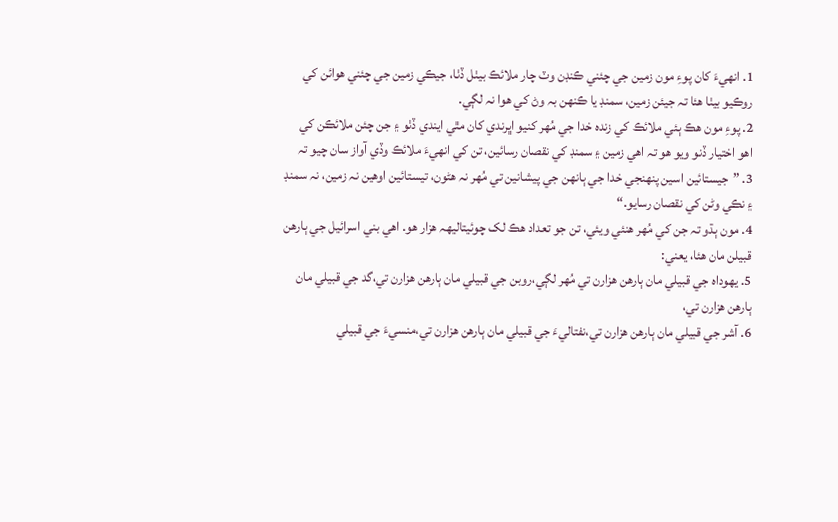1. انھيءَ کان پوءِ مون زمين جي چئني ڪنڊن وٽ چار ملائڪ بيٺل ڏٺا، جيڪي زمين جي چئني ھوائن کي روڪيو بيٺا ھئا تہ جيئن زمين، سمنڊ يا ڪنھن بہ وڻ کي ھوا نہ لڳي.
2. پوءِ مون ھڪ ٻئي ملائڪ کي زندہ خدا جي مُھر کنيو اڀرندي کان مٿي ايندي ڏٺو ۽ جن چئن ملائڪن کي اھو اختيار ڏنو ويو ھو تہ اھي زمين ۽ سمنڊ کي نقصان رسائين، تن کي انھيءَ ملائڪ وڏي آواز سان چيو تہ
3. ”جيستائين اسين پنھنجي خدا جي ٻانھن جي پيشانين تي مُھر نہ ھڻون، تيستائين اوھين نہ زمين، نہ سمنڊ ۽ نڪي وڻن کي نقصان رسايو.“
4. مون ٻڌو تہ جن کي مُھر ھنئي ويئي، تن جو تعداد ھڪ لک چوئيتاليھہ ھزار ھو. اھي بني اسرائيل جي ٻارھن قبيلن مان ھئا، يعني:
5. يھوداہ جي قبيلي مان ٻارھن ھزارن تي مُھر لڳي،روبن جي قبيلي مان ٻارھن ھزارن تي،گد جي قبيلي مان ٻارھن ھزارن تي،
6. آشر جي قبيلي مان ٻارھن ھزارن تي،نفتاليءَ جي قبيلي مان ٻارھن ھزارن تي،منسيءَ جي قبيلي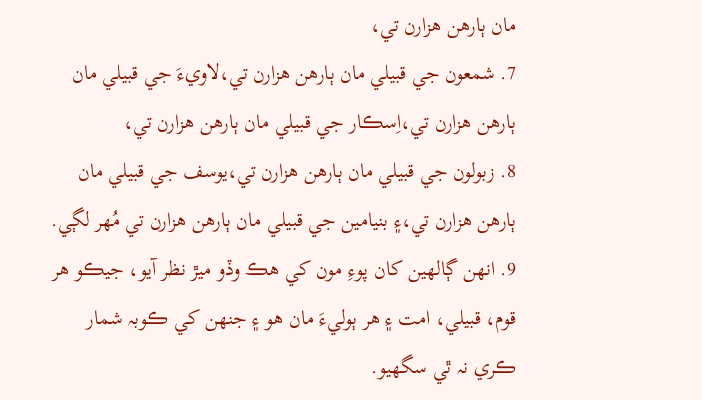مان ٻارھن ھزارن تي،
7. شمعون جي قبيلي مان ٻارھن ھزارن تي،لاويءَ جي قبيلي مان ٻارھن ھزارن تي،اِسڪار جي قبيلي مان ٻارھن ھزارن تي،
8. زبولون جي قبيلي مان ٻارھن ھزارن تي،يوسف جي قبيلي مان ٻارھن ھزارن تي،۽ بنيامين جي قبيلي مان ٻارھن ھزارن تي مُھر لڳي.
9. انھن ڳالھين کان پوءِ مون کي ھڪ وڏو ميڙ نظر آيو، جيڪو ھر قوم، قبيلي، امت ۽ ھر ٻوليءَ مان ھو ۽ جنھن کي ڪوبہ شمار ڪري نہ ٿي سگھيو.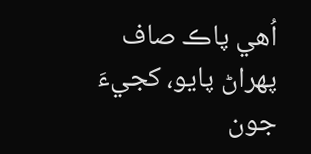اُھي پاڪ صاف پھراڻ پايو، کجيءَ جون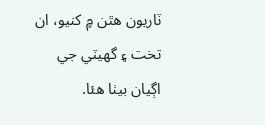ٽاريون ھٿن ۾ کنيو، ان تخت ۽ گھيٽي جي اڳيان بيٺا ھئا.